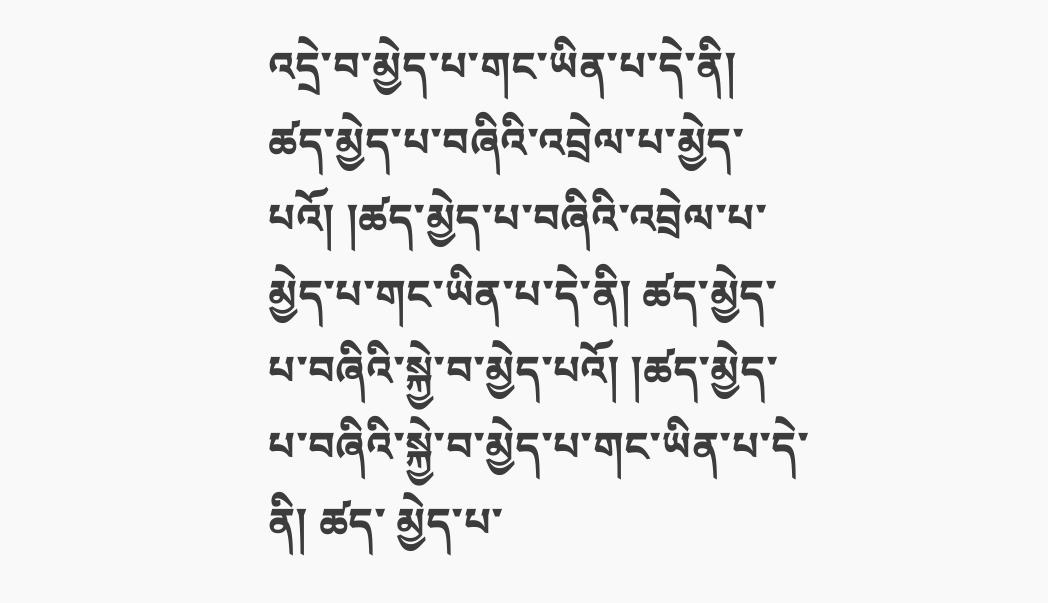འདྲེ་བ་མྱེད་པ་གང་ཡིན་པ་དེ་ནི། ཚད་མྱེད་པ་བཞིའི་འབྲེལ་པ་མྱེད་པའོ། །ཚད་མྱེད་པ་བཞིའི་འབྲེལ་པ་མྱེད་པ་གང་ཡིན་པ་དེ་ནི། ཚད་མྱེད་པ་བཞིའི་སྐྱེ་བ་མྱེད་པའོ། །ཚད་མྱེད་པ་བཞིའི་སྐྱེ་བ་མྱེད་པ་གང་ཡིན་པ་དེ་ནི། ཚད་ མྱེད་པ་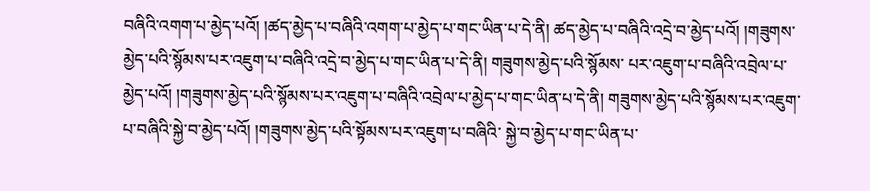བཞིའི་འགག་པ་མྱེད་པའོ། །ཚད་མྱེད་པ་བཞིའི་འགག་པ་མྱེད་པ་གང་ཡིན་པ་དེ་ནི། ཚད་མྱེད་པ་བཞིའི་འདྲེ་བ་མྱེད་པའོ། །གཟུགས་མྱེད་པའི་སྙོམས་པར་འཇུག་པ་བཞིའི་འདྲེ་བ་མྱེད་པ་གང་ཡིན་པ་དེ་ནི། གཟུགས་མྱེད་པའི་སྙོམས་ པར་འཇུག་པ་བཞིའི་འབྲེལ་པ་མྱེད་པའོ། །གཟུགས་མྱེད་པའི་སྙོམས་པར་འཇུག་པ་བཞིའི་འབྲེལ་པ་མྱེད་པ་གང་ཡིན་པ་དེ་ནི། གཟུགས་མྱེད་པའི་སྙོམས་པར་འཇུག་པ་བཞིའི་སྐྱེ་བ་མྱེད་པའོ། །གཟུགས་མྱེད་པའི་སྟོམས་པར་འཇུག་པ་བཞིའི་ སྐྱེ་བ་མྱེད་པ་གང་ཡིན་པ་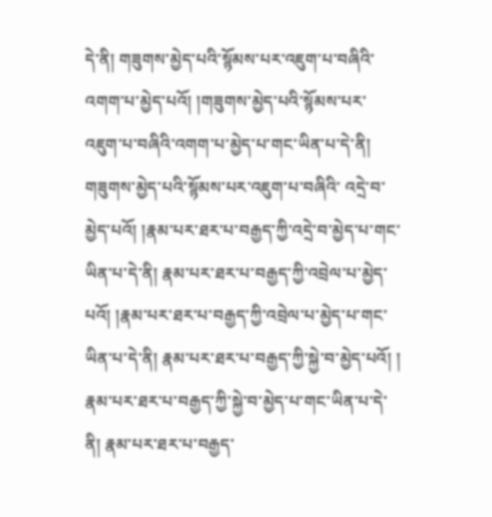དེ་ནི། གཟུགས་མྱེད་པའི་སྙོམས་པར་འཇུག་པ་བཞིའི་འགག་པ་མྱེད་པའོ། །གཟུགས་མྱེད་པའི་སྙོམས་པར་འཇུག་པ་བཞིའི་འགག་པ་མྱེད་པ་གང་ཡིན་པ་དེ་ནི། གཟུགས་མྱེད་པའི་སྙོམས་པར་འཇུག་པ་བཞིའི་ འདྲེ་བ་མྱེད་པའོ། །རྣམ་པར་ཐར་པ་བརྒྱད་ཀྱི་འདྲེ་བ་མྱེད་པ་གང་ཡིན་པ་དེ་ནི། རྣམ་པར་ཐར་པ་བརྒྱད་ཀྱི་འབྲེལ་པ་མྱེད་པའོ། །རྣམ་པར་ཐར་པ་བརྒྱད་ཀྱི་འབྲེལ་པ་མྱེད་པ་གང་ཡིན་པ་དེ་ནི། རྣམ་པར་ཐར་པ་བརྒྱད་ཀྱི་སྐྱེ་བ་མྱེད་པའོ། ། རྣམ་པར་ཐར་པ་བརྒྱད་ཀྱི་སྐྱེ་བ་མྱེད་པ་གང་ཡིན་པ་དེ་ནི། རྣམ་པར་ཐར་པ་བརྒྱད་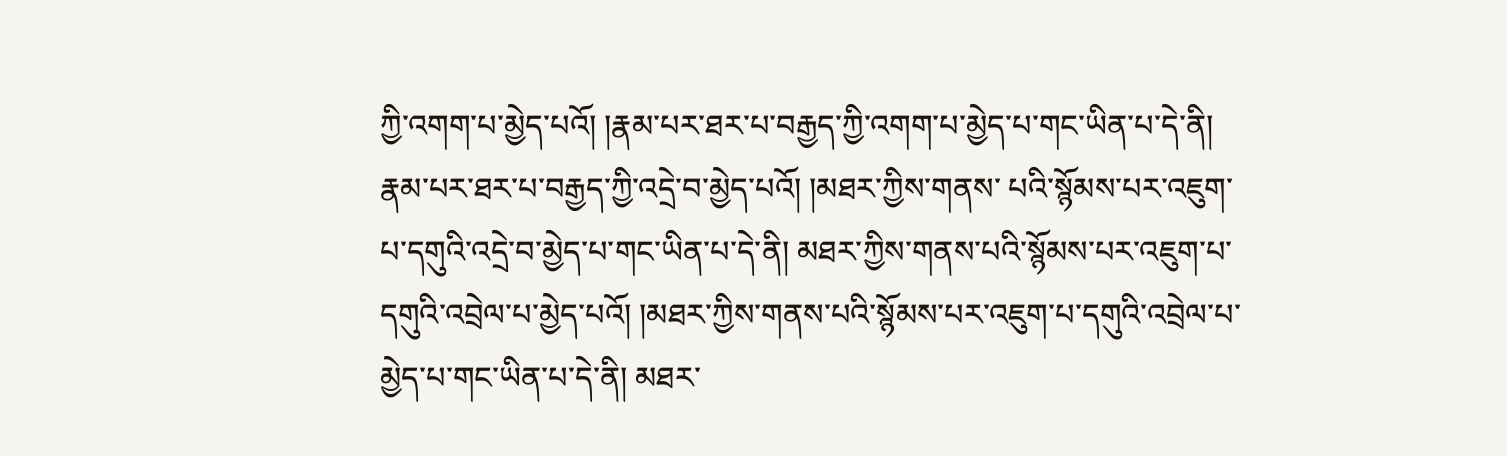ཀྱི་འགག་པ་མྱེད་པའོ། །རྣམ་པར་ཐར་པ་བརྒྱད་ཀྱི་འགག་པ་མྱེད་པ་གང་ཡིན་པ་དེ་ནི། རྣམ་པར་ཐར་པ་བརྒྱད་ཀྱི་འདྲེ་བ་མྱེད་པའོ། །མཐར་ཀྱིས་གནས་ པའི་སྙོམས་པར་འཇུག་པ་དགུའི་འདྲེ་བ་མྱེད་པ་གང་ཡིན་པ་དེ་ནི། མཐར་ཀྱིས་གནས་པའི་སྙོམས་པར་འཇུག་པ་དགུའི་འབྲེལ་པ་མྱེད་པའོ། །མཐར་ཀྱིས་གནས་པའི་སྙོམས་པར་འཇུག་པ་དགུའི་འབྲེལ་པ་མྱེད་པ་གང་ཡིན་པ་དེ་ནི། མཐར་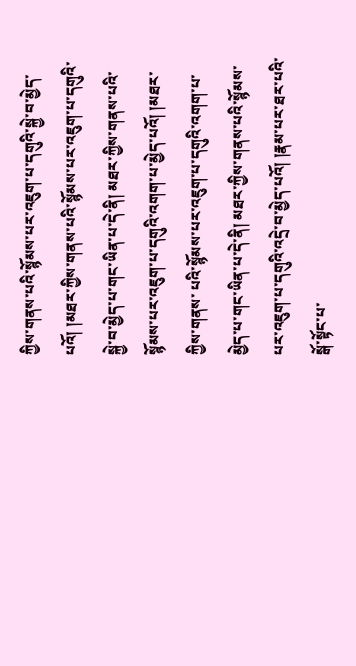ཀྱིས་གནས་པའི་སྙོམས་པར་འཇུག་པ་དགུའི་སྐྱེ་བ་མྱེད་པའོ། །མཐར་ཀྱིས་གནས་པའི་སྙོམས་པར་འཇུག་པ་དགུའི་སྐྱེ་བ་མྱེད་པ་གང་ཡིན་པ་དེ་ནི། མཐར་ཀྱིས་གནས་པའི་སྙོམས་པར་འཇུག་པ་དགུའི་འགག་པ་མྱེད་པའོ། །མཐར་ཀྱིས་གནས་ པའི་སྙོམས་པར་འཇུག་པ་དགུའི་འགག་པ་མྱེད་པ་གང་ཡིན་པ་དེ་ནི། མཐར་ཀྱིས་གནས་པའི་སྙོམས་པར་འཇུག་པ་དགུའི་འདྲེ་བ་མྱེད་པའོ། །རྣམ་པར་ཐར་པའི་སྒོ་སྟོང་པ་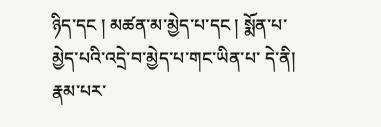ཉིད་དང ། མཚན་མ་མྱེད་པ་དང ། སྨོན་པ་མྱེད་པའི་འདྲེ་བ་མྱེད་པ་གང་ཡིན་པ་ དེ་ནི། རྣམ་པར་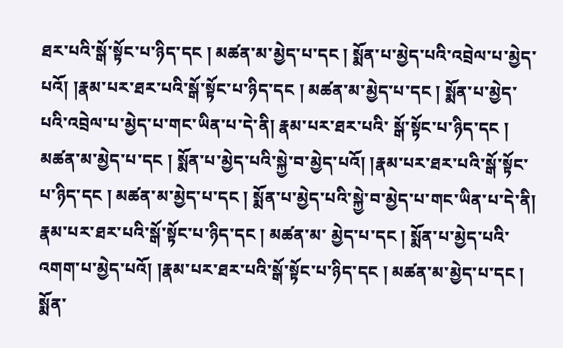ཐར་པའི་སྒོ་སྟོང་པ་ཉིད་དང ། མཚན་མ་མྱེད་པ་དང ། སྨོན་པ་མྱེད་པའི་འབྲེལ་པ་མྱེད་པའོ། །རྣམ་པར་ཐར་པའི་སྒོ་སྟོང་པ་ཉིད་དང ། མཚན་མ་མྱེད་པ་དང ། སྨོན་པ་མྱེད་པའི་འབྲེལ་པ་མྱེད་པ་གང་ཡིན་པ་དེ་ནི། རྣམ་པར་ཐར་པའི་ སྒོ་སྟོང་པ་ཉིད་དང ། མཚན་མ་མྱེད་པ་དང ། སྨོན་པ་མྱེད་པའི་སྐྱེ་བ་མྱེད་པའོ། །རྣམ་པར་ཐར་པའི་སྒོ་སྟོང་པ་ཉིད་དང ། མཚན་མ་མྱེད་པ་དང ། སྨོན་པ་མྱེད་པའི་སྐྱེ་བ་མྱེད་པ་གང་ཡིན་པ་དེ་ནི། རྣམ་པར་ཐར་པའི་སྒོ་སྟོང་པ་ཉིད་དང ། མཚན་མ་ མྱེད་པ་དང ། སྨོན་པ་མྱེད་པའི་འགག་པ་མྱེད་པའོ། །རྣམ་པར་ཐར་པའི་སྒོ་སྟོང་པ་ཉིད་དང ། མཚན་མ་མྱེད་པ་དང ། སྨོན་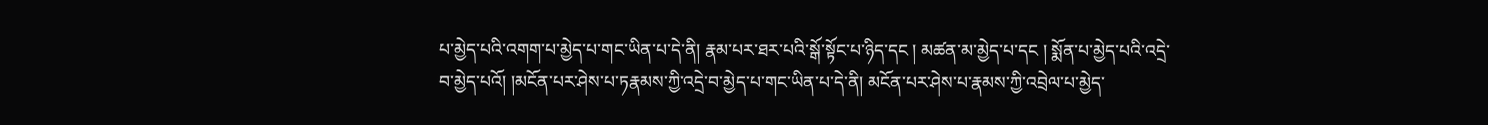པ་མྱེད་པའི་འགག་པ་མྱེད་པ་གང་ཡིན་པ་དེ་ནི། རྣམ་པར་ཐར་པའི་སྒོ་སྟོང་པ་ཉིད་དང ། མཚན་མ་མྱེད་པ་དང ། སྨོན་པ་མྱེད་པའི་འདྲེ་བ་མྱེད་པའོ། །མངོན་པར་ཤེས་པ་ཏརྣམས་ཀྱི་འདྲེ་བ་མྱེད་པ་གང་ཡིན་པ་དེ་ནི། མངོན་པར་ཤེས་པ་རྣམས་ཀྱི་འབྲེལ་པ་མྱེད་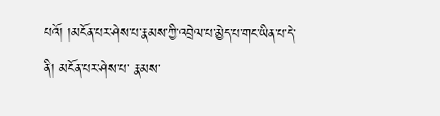པའོ། །མངོན་པར་ཤེས་པ་རྣམས་ཀྱི་འབྲེལ་པ་མྱེད་པ་གང་ཡིན་པ་དེ་ནི། མངོན་པར་ཤེས་པ་ རྣམས་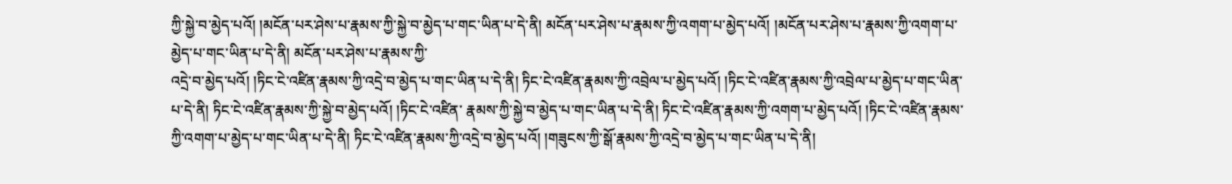ཀྱི་སྐྱེ་བ་མྱེད་པའོ། །མངོན་པར་ཤེས་པ་རྣམས་ཀྱི་སྐྱེ་བ་མྱེད་པ་གང་ཡིན་པ་དེ་ནི། མངོན་པར་ཤེས་པ་རྣམས་ཀྱི་འགག་པ་མྱེད་པའོ། །མངོན་པར་ཤེས་པ་རྣམས་ཀྱི་འགག་པ་མྱེད་པ་གང་ཡིན་པ་དེ་ནི། མངོན་པར་ཤེས་པ་རྣམས་ཀྱི་
འདྲེ་བ་མྱེད་པའོ། །ཏིང་ངེ་འཛིན་རྣམས་ཀྱི་འདྲེ་བ་མྱེད་པ་གང་ཡིན་པ་དེ་ནི། ཏིང་ངེ་འཛིན་རྣམས་ཀྱི་འབྲེལ་པ་མྱེད་པའོ། །ཏིང་ངེ་འཛིན་རྣམས་ཀྱི་འབྲེལ་པ་མྱེད་པ་གང་ཡིན་པ་དེ་ནི། ཏིང་ངེ་འཛིན་རྣམས་ཀྱི་སྐྱེ་བ་མྱེད་པའོ། །ཏིང་ངེ་འཛིན་ རྣམས་ཀྱི་སྐྱེ་བ་མྱེད་པ་གང་ཡིན་པ་དེ་ནི། ཏིང་ངེ་འཛིན་རྣམས་ཀྱི་འགག་པ་མྱེད་པའོ། །ཏིང་ངེ་འཛིན་རྣམས་ཀྱི་འགག་པ་མྱེད་པ་གང་ཡིན་པ་དེ་ནི། ཏིང་ངེ་འཛིན་རྣམས་ཀྱི་འདྲེ་བ་མྱེད་པའོ། །གཟུངས་ཀྱི་སྒོ་རྣམས་ཀྱི་འདྲེ་བ་མྱེད་པ་གང་ཡིན་པ་དེ་ནི།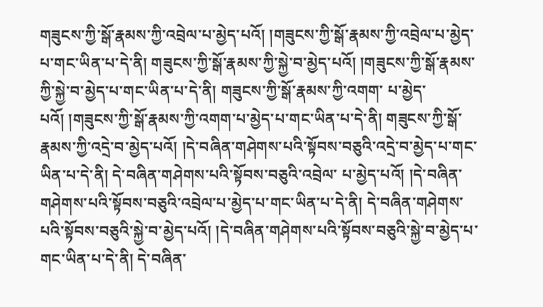གཟུངས་ཀྱི་སྒོ་རྣམས་ཀྱི་འབྲེལ་པ་མྱེད་པའོ། །གཟུངས་ཀྱི་སྒོ་རྣམས་ཀྱི་འབྲེལ་པ་མྱེད་པ་གང་ཡིན་པ་དེ་ནི། གཟུངས་ཀྱི་སྒོ་རྣམས་ཀྱི་སྐྱེ་བ་མྱེད་པའོ། །གཟུངས་ཀྱི་སྒོ་རྣམས་ཀྱི་སྐྱེ་བ་མྱེད་པ་གང་ཡིན་པ་དེ་ནི། གཟུངས་ཀྱི་སྒོ་རྣམས་ཀྱི་འགག་ པ་མྱེད་པའོ། །གཟུངས་ཀྱི་སྒོ་རྣམས་ཀྱི་འགག་པ་མྱེད་པ་གང་ཡིན་པ་དེ་ནི། གཟུངས་ཀྱི་སྒོ་རྣམས་ཀྱི་འདྲེ་བ་མྱེད་པའོ། །དེ་བཞིན་གཤེགས་པའི་སྟོབས་བཅུའི་འདྲེ་བ་མྱེད་པ་གང་ཡིན་པ་དེ་ནི། དེ་བཞིན་གཤེགས་པའི་སྟོབས་བཅུའི་འབྲེལ་ པ་མྱེད་པའོ། །དེ་བཞིན་གཤེགས་པའི་སྟོབས་བཅུའི་འབྲེལ་པ་མྱེད་པ་གང་ཡིན་པ་དེ་ནི། དེ་བཞིན་གཤེགས་པའི་སྟོབས་བཅུའི་སྐྱེ་བ་མྱེད་པའོ། །དེ་བཞིན་གཤེགས་པའི་སྟོབས་བཅུའི་སྐྱེ་བ་མྱེད་པ་གང་ཡིན་པ་དེ་ནི། དེ་བཞིན་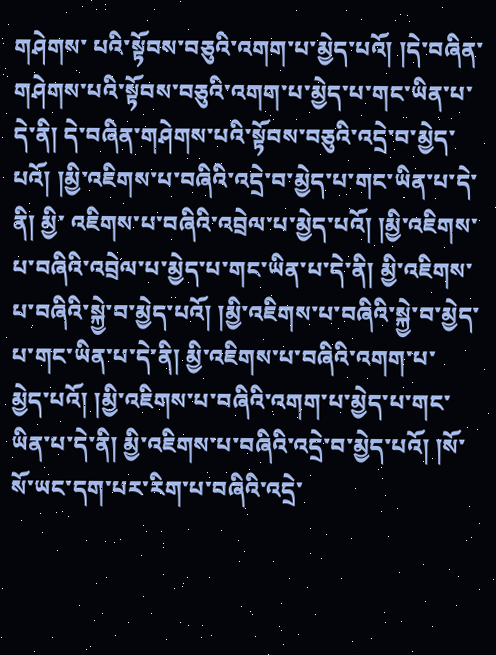གཤེགས་ པའི་སྟོབས་བཅུའི་འགག་པ་མྱེད་པའོ། །དེ་བཞིན་གཤེགས་པའི་སྟོབས་བཅུའི་འགག་པ་མྱེད་པ་གང་ཡིན་པ་དེ་ནི། དེ་བཞིན་གཤེགས་པའི་སྟོབས་བཅུའི་འདྲེ་བ་མྱེད་པའོ། །མྱི་འཇིགས་པ་བཞིའི་འདྲེ་བ་མྱེད་པ་གང་ཡིན་པ་དེ་ནི། མྱི་ འཇིགས་པ་བཞིའི་འབྲེལ་པ་མྱེད་པའོ། །མྱི་འཇིགས་པ་བཞིའི་འབྲེལ་པ་མྱེད་པ་གང་ཡིན་པ་དེ་ནི། མྱི་འཇིགས་པ་བཞིའི་སྐྱེ་བ་མྱེད་པའོ། །མྱི་འཇིགས་པ་བཞིའི་སྐྱེ་བ་མྱེད་པ་གང་ཡིན་པ་དེ་ནི། མྱི་འཇིགས་པ་བཞིའི་འགག་པ་
མྱེད་པའོ། །མྱི་འཇིགས་པ་བཞིའི་འགག་པ་མྱེད་པ་གང་ཡིན་པ་དེ་ནི། མྱི་འཇིགས་པ་བཞིའི་འདྲེ་བ་མྱེད་པའོ། །སོ་སོ་ཡང་དག་པར་རིག་པ་བཞིའི་འདྲེ་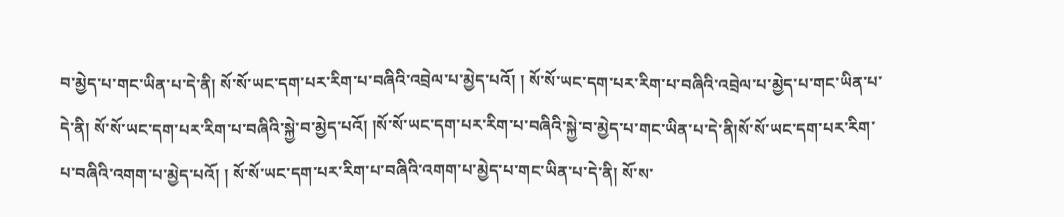བ་མྱེད་པ་གང་ཡིན་པ་དེ་ནི། སོ་སོ་ཡང་དག་པར་རིག་པ་བཞིའི་འབྲེལ་པ་མྱེད་པའོ། ། སོ་སོ་ཡང་དག་པར་རིག་པ་བཞིའི་འབྲེལ་པ་མྱེད་པ་གང་ཡིན་པ་དེ་ནི། སོ་སོ་ཡང་དག་པར་རིག་པ་བཞིའི་སྐྱེ་བ་མྱེད་པའོ། །སོ་སོ་ཡང་དག་པར་རིག་པ་བཞིའི་སྐྱེ་བ་མྱེད་པ་གང་ཡིན་པ་དེ་ནི།སོ་སོ་ཡང་དག་པར་རིག་པ་བཞིའི་འགག་པ་མྱེད་པའོ། ། སོ་སོ་ཡང་དག་པར་རིག་པ་བཞིའི་འགག་པ་མྱེད་པ་གང་ཡིན་པ་དེ་ནི། སོ་ས་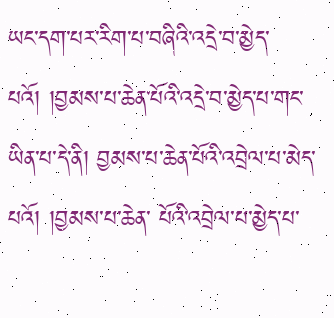ཡང་དག་པར་རིག་པ་བཞིའི་འདྲེ་བ་མྱེད་པའོ། །བྱམས་པ་ཆེན་པོའི་འདྲེ་བ་མྱེད་པ་གང་ཡིན་པ་དེ་ནི། བྱམས་པ་ཆེན་པོའི་འབྲེལ་པ་མེད་པའོ། །བྱམས་པ་ཆེན་ པོའི་འབྲེལ་པ་མྱེད་པ་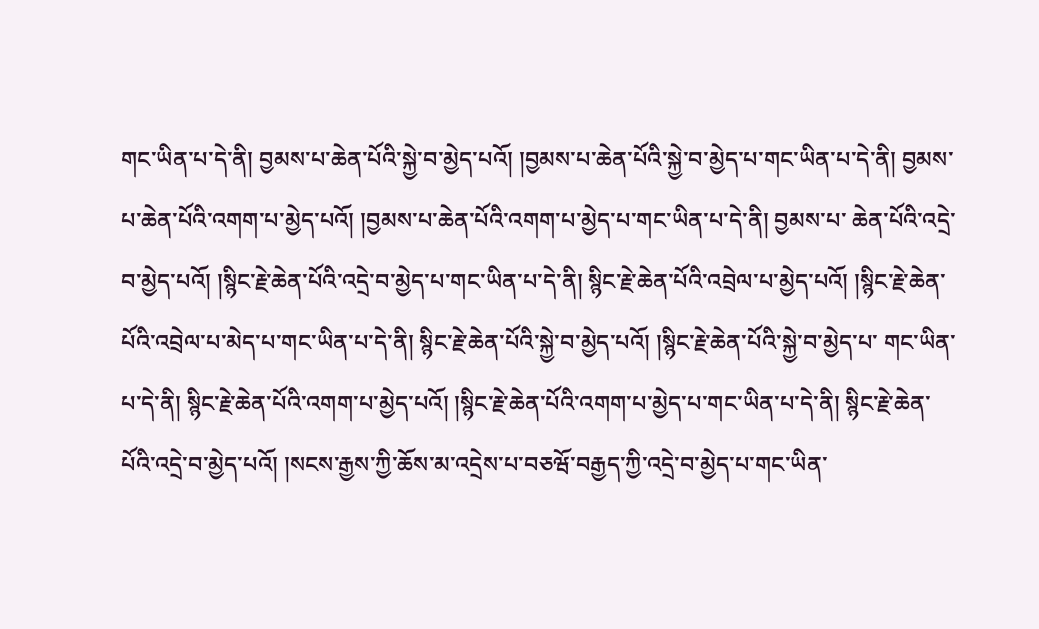གང་ཡིན་པ་དེ་ནི། བྱམས་པ་ཆེན་པོའི་སྐྱེ་བ་མྱེད་པའོ། །བྱམས་པ་ཆེན་པོའི་སྐྱེ་བ་མྱེད་པ་གང་ཡིན་པ་དེ་ནི། བྱམས་པ་ཆེན་པོའི་འགག་པ་མྱེད་པའོ། །བྱམས་པ་ཆེན་པོའི་འགག་པ་མྱེད་པ་གང་ཡིན་པ་དེ་ནི། བྱམས་པ་ ཆེན་པོའི་འདྲེ་བ་མྱེད་པའོ། །སྙིང་རྗེ་ཆེན་པོའི་འདྲེ་བ་མྱེད་པ་གང་ཡིན་པ་དེ་ནི། སྙིང་རྗེ་ཆེན་པོའི་འབྲེལ་པ་མྱེད་པའོ། །སྙིང་རྗེ་ཆེན་པོའི་འབྲེལ་པ་མེད་པ་གང་ཡིན་པ་དེ་ནི། སྙིང་རྗེ་ཆེན་པོའི་སྐྱེ་བ་མྱེད་པའོ། །སྙིང་རྗེ་ཆེན་པོའི་སྐྱེ་བ་མྱེད་པ་ གང་ཡིན་པ་དེ་ནི། སྙིང་རྗེ་ཆེན་པོའི་འགག་པ་མྱེད་པའོ། །སྙིང་རྗེ་ཆེན་པོའི་འགག་པ་མྱེད་པ་གང་ཡིན་པ་དེ་ནི། སྙིང་རྗེ་ཆེན་པོའི་འདྲེ་བ་མྱེད་པའོ། །སངས་རྒྱས་ཀྱི་ཆོས་མ་འདྲེས་པ་བཅཝོ་བརྒྱད་ཀྱི་འདྲེ་བ་མྱེད་པ་གང་ཡིན་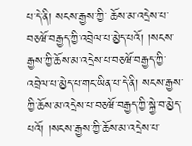པ་དེ་ནི། སངས་རྒྱས་ཀྱི་ ཆོས་མ་འདྲེས་པ་བཅཝོ་བརྒྱད་ཀྱི་འབྲེལ་པ་མྱེད་པའོ། །སངས་རྒྱས་ཀྱི་ཆོས་མ་འདྲེས་པ་བཅཝོ་བརྒྱད་ཀྱི་འབྲེལ་པ་མྱེད་པ་གང་ཡིན་པ་དེ་ནི། སངས་རྒྱས་ཀྱི་ཆོས་མ་འདྲེས་པ་བཅཝོ་བརྒྱད་ཀྱི་སྐྱེ་བ་མྱེད་པའོ། །སངས་རྒྱས་ཀྱི་ཆོས་མ་འདྲེས་པ་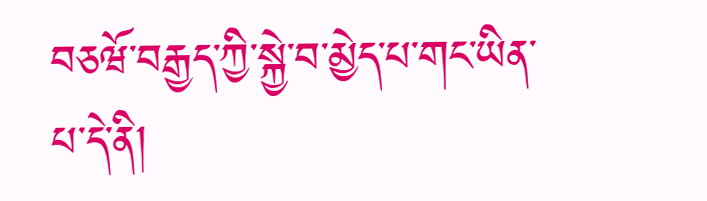བཅཝོ་བརྒྱད་ཀྱི་སྐྱེ་བ་མྱེད་པ་གང་ཡིན་པ་དེ་ནི།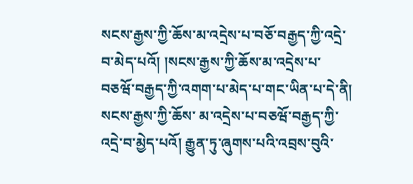སངས་རྒྱས་ཀྱི་ཆོས་མ་འདྲེས་པ་བཅོ་བརྒྱད་ཀྱི་འདྲེ་བ་མེད་པའོ། །སངས་རྒྱས་ཀྱི་ཆོས་མ་འདྲེས་པ་བཅཝོ་བརྒྱད་ཀྱི་འགག་པ་མེད་པ་གང་ཡིན་པ་དེ་ནི། སངས་རྒྱས་ཀྱི་ཆོས་ མ་འདྲེས་པ་བཅཝོ་བརྒྱད་ཀྱི་འདྲེ་བ་མྱེད་པའོ། རྒྱུན་ཏུ་ཞུགས་པའི་འབྲས་བུའི་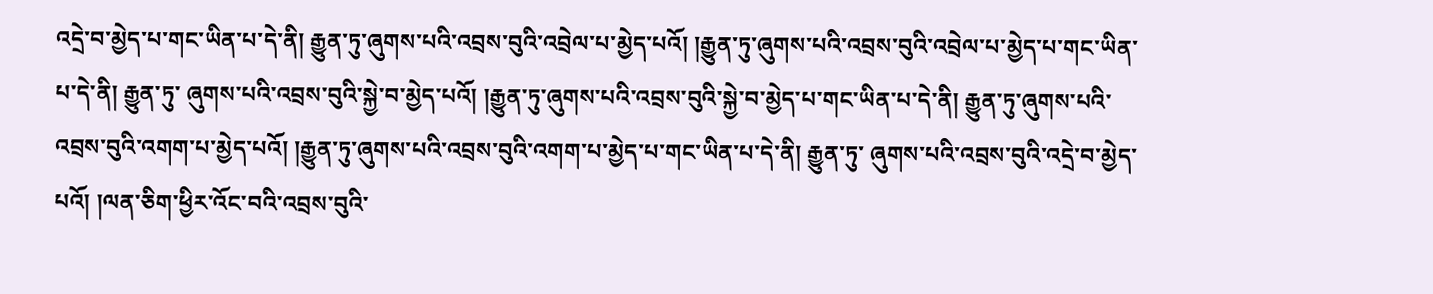འདྲེ་བ་མྱེད་པ་གང་ཡིན་པ་དེ་ནི། རྒྱུན་ཏུ་ཞུགས་པའི་འབྲས་བུའི་འབྲེལ་པ་མྱེད་པའོ། །རྒྱུན་ཏུ་ཞུགས་པའི་འབྲས་བུའི་འབྲེལ་པ་མྱེད་པ་གང་ཡིན་པ་དེ་ནི། རྒྱུན་ཏུ་ ཞུགས་པའི་འབྲས་བུའི་སྐྱེ་བ་མྱེད་པའོ། །རྒྱུན་ཏུ་ཞུགས་པའི་འབྲས་བུའི་སྐྱེ་བ་མྱེད་པ་གང་ཡིན་པ་དེ་ནི། རྒྱུན་ཏུ་ཞུགས་པའི་འབྲས་བུའི་འགག་པ་མྱེད་པའོ། །རྒྱུན་ཏུ་ཞུགས་པའི་འབྲས་བུའི་འགག་པ་མྱེད་པ་གང་ཡིན་པ་དེ་ནི། རྒྱུན་ཏུ་ ཞུགས་པའི་འབྲས་བུའི་འདྲེ་བ་མྱེད་པའོ། །ལན་ཅིག་ཕྱིར་འོང་བའི་འབྲས་བུའི་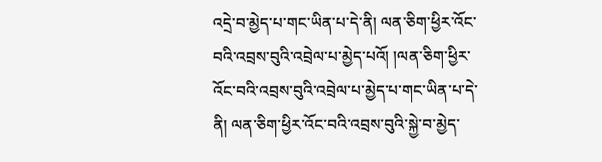འདྲེ་བ་མྱེད་པ་གང་ཡིན་པ་དེ་ནི། ལན་ཅིག་ཕྱིར་འོང་བའི་འབྲས་བུའི་འབྲེལ་པ་མྱེད་པའོ། །ལན་ཅིག་ཕྱིར་འོང་བའི་འབྲས་བུའི་འབྲེལ་པ་མྱེད་པ་གང་ཡིན་པ་དེ་ནི། ལན་ཅིག་ཕྱིར་འོང་བའི་འབྲས་བུའི་སྐྱེ་བ་མྱེད་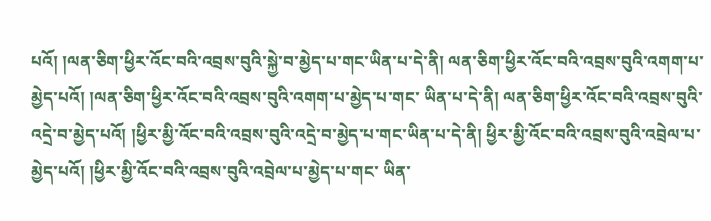པའོ། །ལན་ཅིག་ཕྱིར་འོང་བའི་འབྲས་བུའི་སྐྱེ་བ་མྱེད་པ་གང་ཡིན་པ་དེ་ནི། ལན་ཅིག་ཕྱིར་འོང་བའི་འབྲས་བུའི་འགག་པ་མྱེད་པའོ། །ལན་ཅིག་ཕྱིར་འོང་བའི་འབྲས་བུའི་འགག་པ་མྱེད་པ་གང་ ཡིན་པ་དེ་ནི། ལན་ཅིག་ཕྱིར་འོང་བའི་འབྲས་བུའི་འདྲེ་བ་མྱེད་པའོ། །ཕྱིར་མྱི་འོང་བའི་འབྲས་བུའི་འདྲེ་བ་མྱེད་པ་གང་ཡིན་པ་དེ་ནི། ཕྱིར་མྱི་འོང་བའི་འབྲས་བུའི་འབྲེལ་པ་མྱེད་པའོ། །ཕྱིར་མྱི་འོང་བའི་འབྲས་བུའི་འབྲེལ་པ་མྱེད་པ་གང་ ཡིན་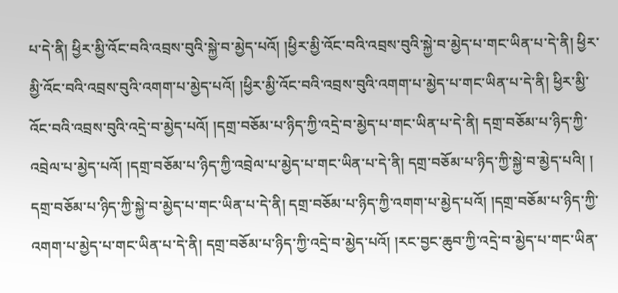པ་དེ་ནི། ཕྱིར་མྱི་འོང་བའི་འབྲས་བུའི་སྐྱེ་བ་མྱེད་པའོ། །ཕྱིར་མྱི་འོང་བའི་འབྲས་བུའི་སྐྱེ་བ་མྱེད་པ་གང་ཡིན་པ་དེ་ནི། ཕྱིར་མྱི་འོང་བའི་འབྲས་བུའི་འགག་པ་མྱེད་པའོ། །ཕྱིར་མྱི་འོང་བའི་འབྲས་བུའི་འགག་པ་མྱེད་པ་གང་ཡིན་པ་དེ་ནི། ཕྱིར་མྱི་
འོང་བའི་འབྲས་བུའི་འདྲེ་བ་མྱེད་པའོ། །དགྲ་བཅོམ་པ་ཉིད་ཀྱི་འདྲེ་བ་མྱེད་པ་གང་ཡིན་པ་དེ་ནི། དགྲ་བཅོམ་པ་ཉིད་ཀྱི་འབྲེལ་པ་མྱེད་པའོ། །དགྲ་བཅོམ་པ་ཉིད་ཀྱི་འབྲེལ་པ་མྱེད་པ་གང་ཡིན་པ་དེ་ནི། དགྲ་བཅོམ་པ་ཉིད་ཀྱི་སྐྱེ་བ་མྱེད་པའི། ། དགྲ་བཅོམ་པ་ཉིད་ཀྱི་སྐྱེ་བ་མྱེད་པ་གང་ཡིན་པ་དེ་ནི། དགྲ་བཅོམ་པ་ཉིད་ཀྱི་འགག་པ་མྱེད་པའོ། །དགྲ་བཅོམ་པ་ཉིད་ཀྱི་འགག་པ་མྱེད་པ་གང་ཡིན་པ་དེ་ནི། དགྲ་བཅོམ་པ་ཉིད་ཀྱི་འདྲེ་བ་མྱེད་པའོ། །རང་བྱང་ཆུབ་ཀྱི་འདྲེ་བ་མྱེད་པ་གང་ཡིན་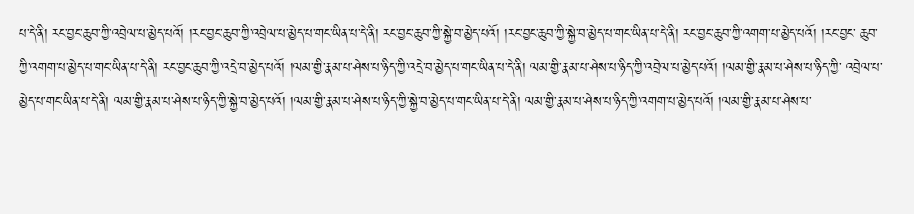པ་དེ་ནི། རང་བྱང་ཆུབ་ཀྱི་འབྲེལ་པ་མྱེད་པའོ། །རང་བྱང་ཆུབ་ཀྱི་འབྲེལ་པ་མྱེད་པ་གང་ཡིན་པ་དེ་ནི། རང་བྱང་ཆུབ་ཀྱི་སྐྱེ་བ་མྱེད་པའོ། །རང་བྱང་ཆུབ་ཀྱི་སྐྱེ་བ་མྱེད་པ་གང་ཡིན་པ་དེ་ནི། རང་བྱང་ཆུབ་ཀྱི་འགག་པ་མྱེད་པའོ། །རང་བྱང་ ཆུབ་ཀྱི་འགག་པ་མྱེད་པ་གང་ཡིན་པ་དེ་ནི། རང་བྱང་ཆུབ་ཀྱི་འདྲེ་བ་མྱེད་པའོ། །ལམ་གྱི་རྣམ་པ་ཤེས་པ་ཉིད་ཀྱི་འདྲེ་བ་མྱེད་པ་གང་ཡིན་པ་དེ་ནི། ལམ་གྱི་རྣམ་པ་ཤེས་པ་ཉིད་ཀྱི་འབྲེལ་པ་མྱེད་པའོ། །ལམ་གྱི་རྣམ་པ་ཤེས་པ་ཉིད་ཀྱི་ འབྲེལ་པ་མྱེད་པ་གང་ཡིན་པ་དེ་ནི། ལམ་གྱི་རྣམ་པ་ཤེས་པ་ཉིད་ཀྱི་སྐྱེ་བ་མྱེད་པའོ། །ལམ་གྱི་རྣམ་པ་ཤེས་པ་ཉིད་ཀྱི་སྐྱེ་བ་མྱེད་པ་གང་ཡིན་པ་དེ་ནི། ལམ་གྱི་རྣམ་པ་ཤེས་པ་ཉིད་ཀྱི་འགག་པ་མྱེད་པའོ། །ལམ་གྱི་རྣམ་པ་ཤེས་པ་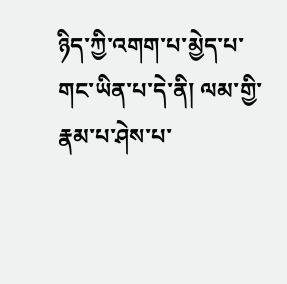ཉིད་ཀྱི་འགག་པ་མྱེད་པ་གང་ཡིན་པ་དེ་ནི། ལམ་གྱི་རྣམ་པ་ཤེས་པ་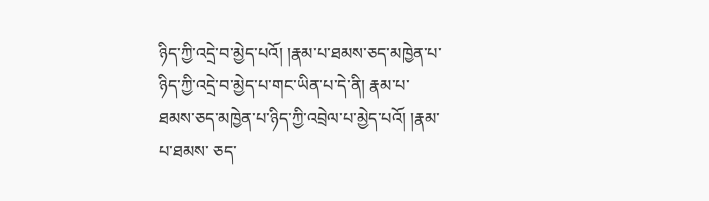ཉིད་ཀྱི་འདྲེ་བ་མྱེད་པའོ། །རྣམ་པ་ཐམས་ཅད་མཁྱེན་པ་ཉིད་ཀྱི་འདྲེ་བ་མྱེད་པ་གང་ཡིན་པ་དེ་ནི། རྣམ་པ་ཐམས་ཅད་མཁྱེན་པ་ཉིད་ཀྱི་འབྲེལ་པ་མྱེད་པའོ། །རྣམ་པ་ཐམས་ ཅད་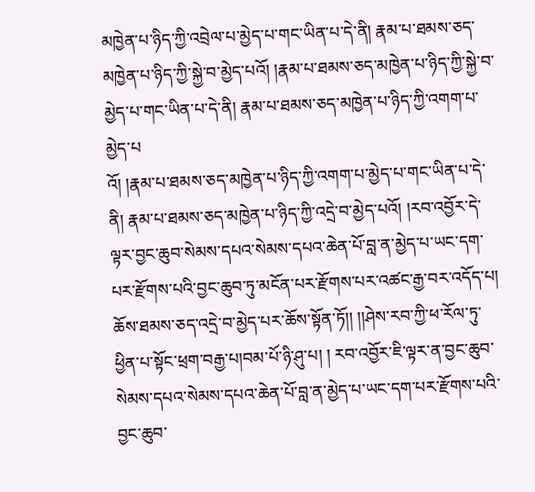མཁྱེན་པ་ཉིད་ཀྱི་འབྲེལ་པ་མྱེད་པ་གང་ཡིན་པ་དེ་ནི། རྣམ་པ་ཐམས་ཅད་མཁྱེན་པ་ཉིད་ཀྱི་སྐྱེ་བ་མྱེད་པའོ། །རྣམ་པ་ཐམས་ཅད་མཁྱེན་པ་ཉིད་ཀྱི་སྐྱེ་བ་མྱེད་པ་གང་ཡིན་པ་དེ་ནི། རྣམ་པ་ཐམས་ཅད་མཁྱེན་པ་ཉིད་ཀྱི་འགག་པ་མྱེད་པ
འོ། །རྣམ་པ་ཐམས་ཅད་མཁྱེན་པ་ཉིད་ཀྱི་འགག་པ་མྱེད་པ་གང་ཡིན་པ་དེ་ནི། རྣམ་པ་ཐམས་ཅད་མཁྱེན་པ་ཉིད་ཀྱི་འདྲེ་བ་མྱེད་པའོ། །རབ་འབྱོར་དེ་ལྟར་བྱང་ཆུབ་སེམས་དཔའ་སེམས་དཔའ་ཆེན་པོ་བླ་ན་མྱེད་པ་ཡང་དག་ པར་རྫོགས་པའི་བྱང་ཆུབ་ཏུ་མངོན་པར་རྫོགས་པར་འཚང་རྒྱ་བར་འདོད་པ། ཆོས་ཐམས་ཅད་འདྲེ་བ་མྱེད་པར་ཆོས་སྟོན་ཏོ།། །།ཤེས་རབ་ཀྱི་ཕ་རོལ་ཏུ་ཕྱིན་པ་སྟོང་ཕྲག་བརྒྱ་པ།བམ་པོ་ཉི་ཤུ་པ། ། རབ་འབྱོར་ཇི་ལྟར་ན་བྱང་ཆུབ་སེམས་དཔའ་སེམས་དཔའ་ཆེན་པོ་བླ་ན་མྱེད་པ་ཡང་དག་པར་རྫོགས་པའི་བྱང་ཆུབ་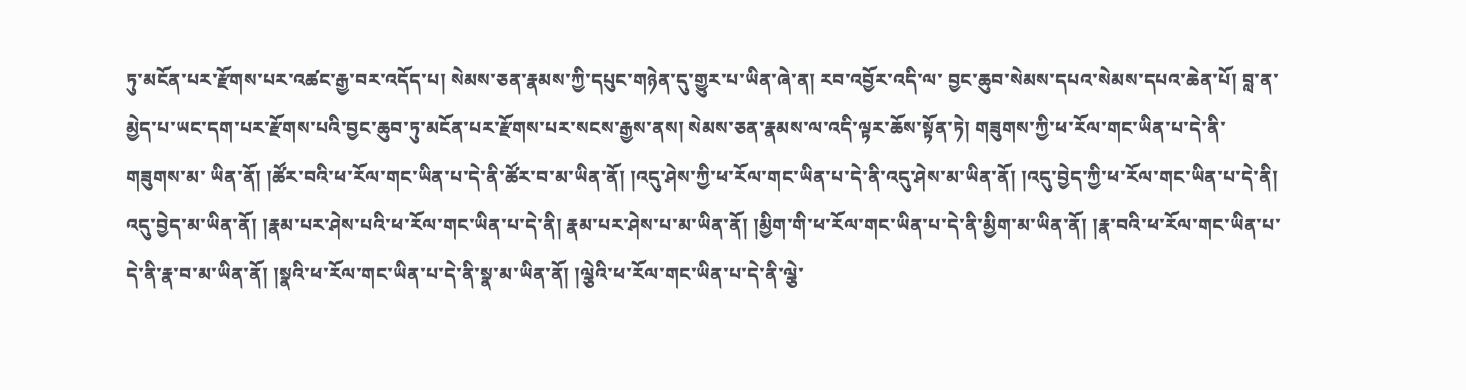ཏུ་མངོན་པར་རྫོགས་པར་འཚང་རྒྱ་བར་འདོད་པ། སེམས་ཅན་རྣམས་ཀྱི་དཔུང་གཉེན་དུ་གྱུར་པ་ཡིན་ཞེ་ན། རབ་འབྱོར་འདི་ལ་ བྱང་ཆུབ་སེམས་དཔའ་སེམས་དཔའ་ཆེན་པོ། བླ་ན་མྱེད་པ་ཡང་དག་པར་རྫོགས་པའི་བྱང་ཆུབ་ཏུ་མངོན་པར་རྫོགས་པར་སངས་རྒྱས་ནས། སེམས་ཅན་རྣམས་ལ་འདི་ལྟར་ཆོས་སྟོན་ཏེ། གཟུགས་ཀྱི་ཕ་རོལ་གང་ཡིན་པ་དེ་ནི་གཟུགས་མ་ ཡིན་ནོ། །ཚོར་བའི་ཕ་རོལ་གང་ཡིན་པ་དེ་ནི་ཚོར་བ་མ་ཡིན་ནོ། །འདུ་ཤེས་ཀྱི་ཕ་རོལ་གང་ཡིན་པ་དེ་ནི་འདུ་ཤེས་མ་ཡིན་ནོ། །འདུ་བྱེད་ཀྱི་ཕ་རོལ་གང་ཡིན་པ་དེ་ནི། འདུ་བྱེད་མ་ཡིན་ནོ། །རྣམ་པར་ཤེས་པའི་ཕ་རོལ་གང་ཡིན་པ་དེ་ནི། རྣམ་པར་ཤེས་པ་མ་ཡིན་ནོ། །མྱིག་གི་ཕ་རོལ་གང་ཡིན་པ་དེ་ནི་མྱིག་མ་ཡིན་ནོ། །རྣ་བའི་ཕ་རོལ་གང་ཡིན་པ་དེ་ནི་རྣ་བ་མ་ཡིན་ནོ། །སྣའི་ཕ་རོལ་གང་ཡིན་པ་དེ་ནི་སྣ་མ་ཡིན་ནོ། །ལྕེའི་ཕ་རོལ་གང་ཡིན་པ་དེ་ནི་ལྕེ་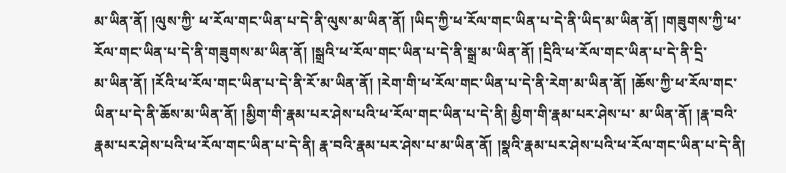མ་ཡིན་ནོ། །ལུས་ཀྱི་ ཕ་རོལ་གང་ཡིན་པ་དེ་ནི་ལུས་མ་ཡིན་ནོ། །ཡིད་ཀྱི་ཕ་རོལ་གང་ཡིན་པ་དེ་ནི་ཡིད་མ་ཡིན་ནོ། །གཟུགས་ཀྱི་ཕ་རོལ་གང་ཡིན་པ་དེ་ནི་གཟུགས་མ་ཡིན་ནོ། །སྒྲའི་ཕ་རོལ་གང་ཡིན་པ་དེ་ནི་སྒྲ་མ་ཡིན་ནོ། །དྲིའི་ཕ་རོལ་གང་ཡིན་པ་དེ་ནི་དྲི་
མ་ཡིན་ནོ། །རོའི་ཕ་རོལ་གང་ཡིན་པ་དེ་ནི་རོ་མ་ཡིན་ནོ། །རེག་གི་ཕ་རོལ་གང་ཡིན་པ་དེ་ནི་རེག་མ་ཡིན་ནོ། །ཆོས་ཀྱི་ཕ་རོལ་གང་ཡིན་པ་དེ་ནི་ཆོས་མ་ཡིན་ནོ། །མྱིག་གི་རྣམ་པར་ཤེས་པའི་ཕ་རོལ་གང་ཡིན་པ་དེ་ནི། མྱིག་གི་རྣམ་པར་ཤེས་པ་ མ་ཡིན་ནོ། །རྣ་བའི་རྣམ་པར་ཤེས་པའི་ཕ་རོལ་གང་ཡིན་པ་དེ་ནི། རྣ་བའི་རྣམ་པར་ཤེས་པ་མ་ཡིན་ནོ། །སྣའི་རྣམ་པར་ཤེས་པའི་ཕ་རོལ་གང་ཡིན་པ་དེ་ནི།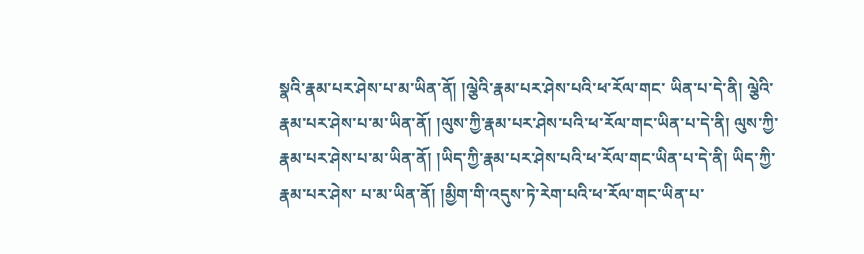སྣའི་རྣམ་པར་ཤེས་པ་མ་ཡིན་ནོ། །ལྕེའི་རྣམ་པར་ཤེས་པའི་ཕ་རོལ་གང་ ཡིན་པ་དེ་ནི། ལྕེའི་རྣམ་པར་ཤེས་པ་མ་ཡིན་ནོ། །ལུས་ཀྱི་རྣམ་པར་ཤེས་པའི་ཕ་རོལ་གང་ཡིན་པ་དེ་ནི། ལུས་ཀྱི་རྣམ་པར་ཤེས་པ་མ་ཡིན་ནོ། །ཡིད་ཀྱི་རྣམ་པར་ཤེས་པའི་ཕ་རོལ་གང་ཡིན་པ་དེ་ནི། ཡིད་ཀྱི་རྣམ་པར་ཤེས་ པ་མ་ཡིན་ནོ། །མྱིག་གི་འདུས་ཏེ་རེག་པའི་ཕ་རོལ་གང་ཡིན་པ་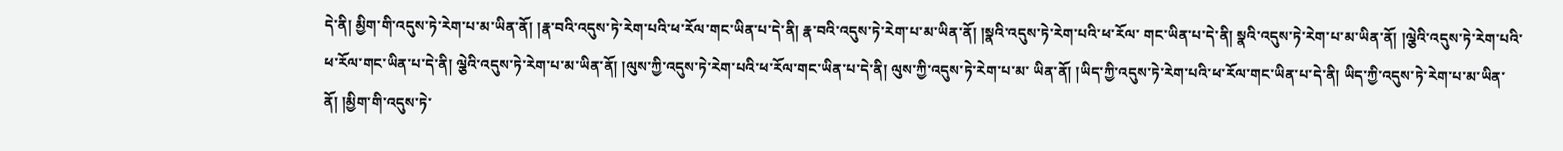དེ་ནི། མྱིག་གི་འདུས་ཏེ་རེག་པ་མ་ཡིན་ནོ། །རྣ་བའི་འདུས་ཏེ་རེག་པའི་ཕ་རོལ་གང་ཡིན་པ་དེ་ནི། རྣ་བའི་འདུས་ཏེ་རེག་པ་མ་ཡིན་ནོ། །སྣའི་འདུས་ཏེ་རེག་པའི་ཕ་རོལ་ གང་ཡིན་པ་དེ་ནི། སྣའི་འདུས་ཏེ་རེག་པ་མ་ཡིན་ནོ། །ལྕེའི་འདུས་ཏེ་རེག་པའི་ཕ་རོལ་གང་ཡིན་པ་དེ་ནི། ལྕེའི་འདུས་ཏེ་རེག་པ་མ་ཡིན་ནོ། །ལུས་ཀྱི་འདུས་ཏེ་རེག་པའི་ཕ་རོལ་གང་ཡིན་པ་དེ་ནི། ལུས་ཀྱི་འདུས་ཏེ་རེག་པ་མ་ ཡིན་ནོ། །ཡིད་ཀྱི་འདུས་ཏེ་རེག་པའི་ཕ་རོལ་གང་ཡིན་པ་དེ་ནི། ཡིད་ཀྱི་འདུས་ཏེ་རེག་པ་མ་ཡིན་ནོ། །མྱིག་གི་འདུས་ཏེ་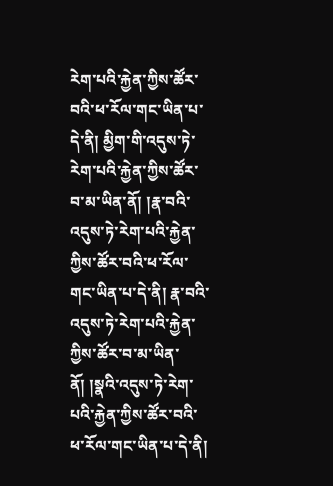རེག་པའི་རྐྱེན་ཀྱིས་ཚོར་བའི་ཕ་རོལ་གང་ཡིན་པ་དེ་ནི། མྱིག་གི་འདུས་ཏེ་རེག་པའི་རྐྱེན་ཀྱིས་ཚོར་ བ་མ་ཡིན་ནོ། །རྣ་བའི་འདུས་ཏེ་རེག་པའི་རྐྱེན་ཀྱིས་ཚོར་བའི་ཕ་རོལ་གང་ཡིན་པ་དེ་ནི། རྣ་བའི་འདུས་ཏེ་རེག་པའི་རྐྱེན་ཀྱིས་ཚོར་བ་མ་ཡིན་ནོ། །སྣའི་འདུས་ཏེ་རེག་པའི་རྐྱེན་ཀྱིས་ཚོར་བའི་ཕ་རོལ་གང་ཡིན་པ་དེ་ནི།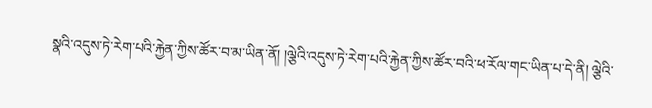སྣའི་འདུས་ཏེ་རེག་པའི་རྐྱེན་ཀྱིས་ཚོར་བ་མ་ཡིན་ནོ། །ལྕེའི་འདུས་ཏེ་རེག་པའི་རྐྱེན་ཀྱིས་ཚོར་བའི་ཕ་རོལ་གང་ཡིན་པ་དེ་ནི། ལྕེའི་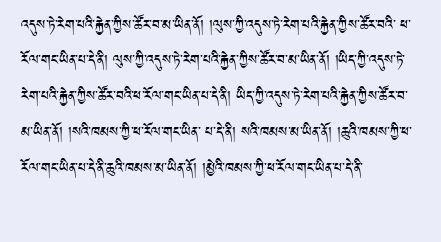འདུས་ཏེ་རེག་པའི་རྐྱེན་ཀྱིས་ཚོར་བ་མ་ཡིན་ནོ། །ལུས་ཀྱི་འདུས་ཏེ་རེག་པའི་རྐྱེན་ཀྱིས་ཚོར་བའི་ ཕ་རོལ་གང་ཡིན་པ་དེ་ནི། ལུས་ཀྱི་འདུས་ཏེ་རེག་པའི་རྐྱེན་ཀྱིས་ཚོར་བ་མ་ཡིན་ནོ། །ཡིད་ཀྱི་འདུས་ཏེ་རེག་པའི་རྐྱེན་ཀྱིས་ཚོར་བའི་ཕ་རོལ་གང་ཡིན་པ་དེ་ནི། ཡིད་ཀྱི་འདུས་ཏེ་རེག་པའི་རྐྱེན་ཀྱིས་ཚོར་བ་མ་ཡིན་ནོ། །སའི་ཁམས་ཀྱི་ཕ་རོལ་གང་ཡིན་ པ་དེ་ནི། སའི་ཁམས་མ་ཡིན་ནོ། །ཆུའི་ཁམས་ཀྱི་ཕ་རོལ་གང་ཡིན་པ་དེ་ནི་ཆུའི་ཁམས་མ་ཡིན་ནོ། །མྱེའི་ཁམས་ཀྱི་ཕ་རོལ་གང་ཡིན་པ་དེ་ནི་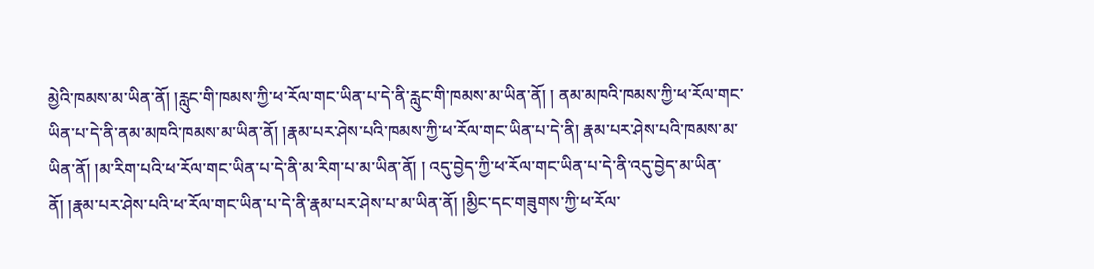མྱེའི་ཁམས་མ་ཡིན་ནོ། །རླུང་གི་ཁམས་ཀྱི་ཕ་རོལ་གང་ཡིན་པ་དེ་ནི་རླུང་གི་ཁམས་མ་ཡིན་ནོ། ། ནམ་མཁའི་ཁམས་ཀྱི་ཕ་རོལ་གང་ཡིན་པ་དེ་ནི་ནམ་མཁའི་ཁམས་མ་ཡིན་ནོ། །རྣམ་པར་ཤེས་པའི་ཁམས་ཀྱི་ཕ་རོལ་གང་ཡིན་པ་དེ་ནི། རྣམ་པར་ཤེས་པའི་ཁམས་མ་ཡིན་ནོ། །མ་རིག་པའི་ཕ་རོལ་གང་ཡིན་པ་དེ་ནི་མ་རིག་པ་མ་ཡིན་ནོ། ། འདུ་བྱེད་ཀྱི་ཕ་རོལ་གང་ཡིན་པ་དེ་ནི་འདུ་བྱེད་མ་ཡིན་ནོ། །རྣམ་པར་ཤེས་པའི་ཕ་རོལ་གང་ཡིན་པ་དེ་ནི་རྣམ་པར་ཤེས་པ་མ་ཡིན་ནོ། །མྱིང་དང་གཟུགས་ཀྱི་ཕ་རོལ་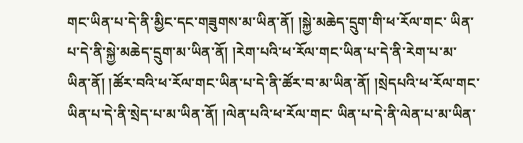གང་ཡིན་པ་དེ་ནི་མྱིང་དང་གཟུགས་མ་ཡིན་ནོ། །སྐྱེ་མཆེད་དྲུག་གི་ཕ་རོལ་གང་ ཡིན་པ་དེ་ནི་སྐྱེ་མཆེད་དྲུག་མ་ཡིན་ནོ། །རེག་པའི་ཕ་རོལ་གང་ཡིན་པ་དེ་ནི་རེག་པ་མ་ཡིན་ནོ། །ཚོར་བའི་ཕ་རོལ་གང་ཡིན་པ་དེ་ནི་ཚོར་བ་མ་ཡིན་ནོ། །སྲེདཔའི་ཕ་རོལ་གང་ཡིན་པ་དེ་ནི་སྲེད་པ་མ་ཡིན་ནོ། །ལེན་པའི་ཕ་རོལ་གང་ ཡིན་པ་དེ་ནི་ལེན་པ་མ་ཡིན་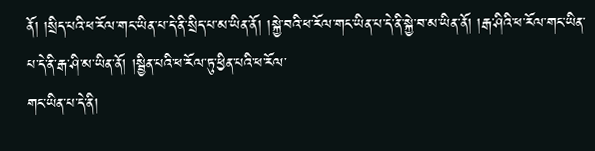ནོ། །སྲིད་པའི་ཕ་རོལ་གང་ཡིན་པ་དེ་ནི་སྲིད་པ་མ་ཡིན་ནོ། །སྐྱེ་བའི་ཕ་རོལ་གང་ཡིན་པ་དེ་ནི་སྐྱེ་བ་མ་ཡིན་ནོ། །རྒ་ཤིའི་ཕ་རོལ་གང་ཡིན་པ་དེ་ནི་རྒ་ཤི་མ་ཡིན་ནོ། །སྦྱིན་པའི་ཕ་རོལ་ཏུ་ཕྱིན་པའི་ཕ་རོལ་
གང་ཡིན་པ་དེ་ནི།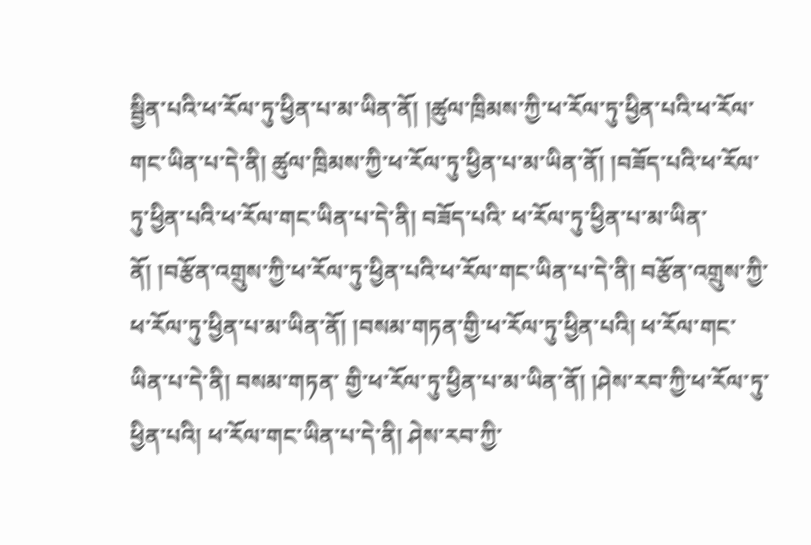སྦྱིན་པའི་ཕ་རོལ་ཏུ་ཕྱིན་པ་མ་ཡིན་ནོ། །ཚུལ་ཁྲིམས་ཀྱི་ཕ་རོལ་ཏུ་ཕྱིན་པའི་ཕ་རོལ་གང་ཡིན་པ་དེ་ནི། ཚུལ་ཁྲིམས་ཀྱི་ཕ་རོལ་ཏུ་ཕྱིན་པ་མ་ཡིན་ནོ། །བཟོད་པའི་ཕ་རོལ་ཏུ་ཕྱིན་པའི་ཕ་རོལ་གང་ཡིན་པ་དེ་ནི། བཟོད་པའི་ ཕ་རོལ་ཏུ་ཕྱིན་པ་མ་ཡིན་ནོ། །བརྩོན་འགྲུས་ཀྱི་ཕ་རོལ་ཏུ་ཕྱིན་པའི་ཕ་རོལ་གང་ཡིན་པ་དེ་ནི། བརྩོན་འགྲུས་ཀྱི་ཕ་རོལ་ཏུ་ཕྱིན་པ་མ་ཡིན་ནོ། །བསམ་གཏན་གྱི་ཕ་རོལ་ཏུ་ཕྱིན་པའི། ཕ་རོལ་གང་ཡིན་པ་དེ་ནི། བསམ་གཏན་ གྱི་ཕ་རོལ་ཏུ་ཕྱིན་པ་མ་ཡིན་ནོ། །ཤེས་རབ་ཀྱི་ཕ་རོལ་ཏུ་ཕྱིན་པའི། ཕ་རོལ་གང་ཡིན་པ་དེ་ནི། ཤེས་རབ་ཀྱི་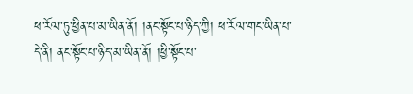ཕ་རོལ་ཏུ་ཕྱིན་པ་མ་ཡིན་ནོ། །ནང་སྟོང་པ་ཉིད་ཀྱི། ཕ་རོལ་གང་ཡིན་པ་དེ་ནི། ནང་སྟོང་པ་ཉིད་མ་ཡིན་ནོ། །ཕྱི་སྟོང་པ་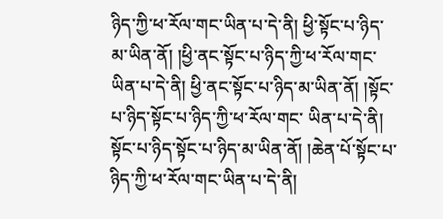ཉིད་ཀྱི་ཕ་རོལ་གང་ཡིན་པ་དེ་ནི། ཕྱི་སྟོང་པ་ཉིད་མ་ཡིན་ནོ། །ཕྱི་ནང་སྟོང་པ་ཉིད་ཀྱི་ཕ་རོལ་གང་ཡིན་པ་དེ་ནི། ཕྱི་ནང་སྟོང་པ་ཉིད་མ་ཡིན་ནོ། །སྟོང་པ་ཉིད་སྟོང་པ་ཉིད་ཀྱི་ཕ་རོལ་གང་ ཡིན་པ་དེ་ནི། སྟོང་པ་ཉིད་སྟོང་པ་ཉིད་མ་ཡིན་ནོ། །ཆེན་པོ་སྟོང་པ་ཉིད་ཀྱི་ཕ་རོལ་གང་ཡིན་པ་དེ་ནི།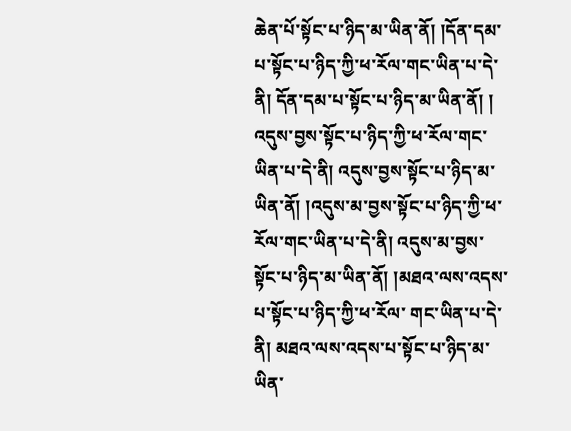ཆེན་པོ་སྟོང་པ་ཉིད་མ་ཡིན་ནོ། །དོན་དམ་པ་སྟོང་པ་ཉིད་ཀྱི་ཕ་རོལ་གང་ཡིན་པ་དེ་ནི། དོན་དམ་པ་སྟོང་པ་ཉིད་མ་ཡིན་ནོ། ། འདུས་བྱས་སྟོང་པ་ཉིད་ཀྱི་ཕ་རོལ་གང་ཡིན་པ་དེ་ནི། འདུས་བྱས་སྟོང་པ་ཉིད་མ་ཡིན་ནོ། །འདུས་མ་བྱས་སྟོང་པ་ཉིད་ཀྱི་ཕ་རོལ་གང་ཡིན་པ་དེ་ནི། འདུས་མ་བྱས་སྟོང་པ་ཉིད་མ་ཡིན་ནོ། །མཐའ་ལས་འདས་པ་སྟོང་པ་ཉིད་ཀྱི་ཕ་རོལ་ གང་ཡིན་པ་དེ་ནི། མཐའ་ལས་འདས་པ་སྟོང་པ་ཉིད་མ་ཡིན་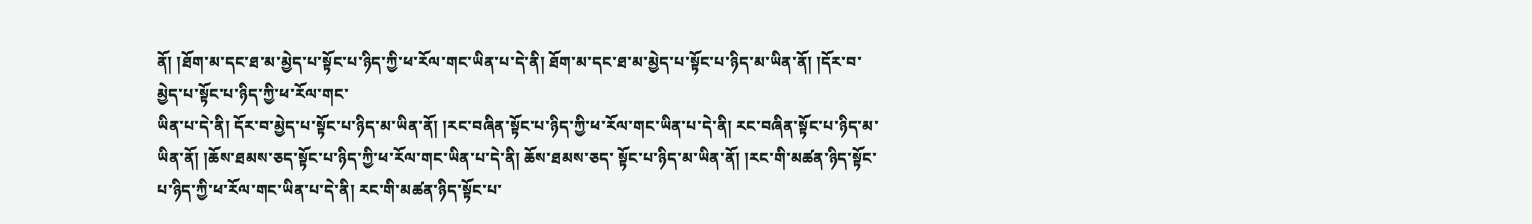ནོ། །ཐོག་མ་དང་ཐ་མ་མྱེད་པ་སྟོང་པ་ཉིད་ཀྱི་ཕ་རོལ་གང་ཡིན་པ་དེ་ནི། ཐོག་མ་དང་ཐ་མ་མྱེད་པ་སྟོང་པ་ཉིད་མ་ཡིན་ནོ། །དོར་བ་མྱེད་པ་སྟོང་པ་ཉིད་ཀྱི་ཕ་རོལ་གང་
ཡིན་པ་དེ་ནི། དོར་བ་མྱེད་པ་སྟོང་པ་ཉིད་མ་ཡིན་ནོ། །རང་བཞིན་སྟོང་པ་ཉིད་ཀྱི་ཕ་རོལ་གང་ཡིན་པ་དེ་ནི། རང་བཞིན་སྟོང་པ་ཉིད་མ་ཡིན་ནོ། །ཆོས་ཐམས་ཅད་སྟོང་པ་ཉིད་ཀྱི་ཕ་རོལ་གང་ཡིན་པ་དེ་ནི། ཆོས་ཐམས་ཅད་ སྟོང་པ་ཉིད་མ་ཡིན་ནོ། །རང་གི་མཚན་ཉིད་སྟོང་པ་ཉིད་ཀྱི་ཕ་རོལ་གང་ཡིན་པ་དེ་ནི། རང་གི་མཚན་ཉིད་སྟོང་པ་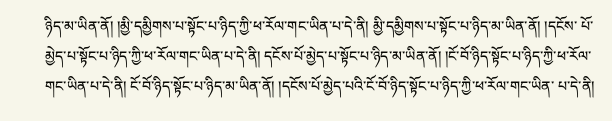ཉིད་མ་ཡིན་ནོ། །མྱི་དམྱིགས་པ་སྟོང་པ་ཉིད་ཀྱི་ཕ་རོལ་གང་ཡིན་པ་དེ་ནི། མྱི་དམྱིགས་པ་སྟོང་པ་ཉིད་མ་ཡིན་ནོ། །དངོས་ པོ་མྱེད་པ་སྟོང་པ་ཉིད་ཀྱི་ཕ་རོལ་གང་ཡིན་པ་དེ་ནི། དངོས་པོ་མྱེད་པ་སྟོང་པ་ཉིད་མ་ཡིན་ནོ། །ངོ་བོ་ཉིད་སྟོང་པ་ཉིད་ཀྱི་ཕ་རོལ་གང་ཡིན་པ་དེ་ནི། ངོ་བོ་ཉིད་སྟོང་པ་ཉིད་མ་ཡིན་ནོ། །དངོས་པོ་མྱེད་པའི་ངོ་བོ་ཉིད་སྟོང་པ་ཉིད་ཀྱི་ཕ་རོལ་གང་ཡིན་ པ་དེ་ནི།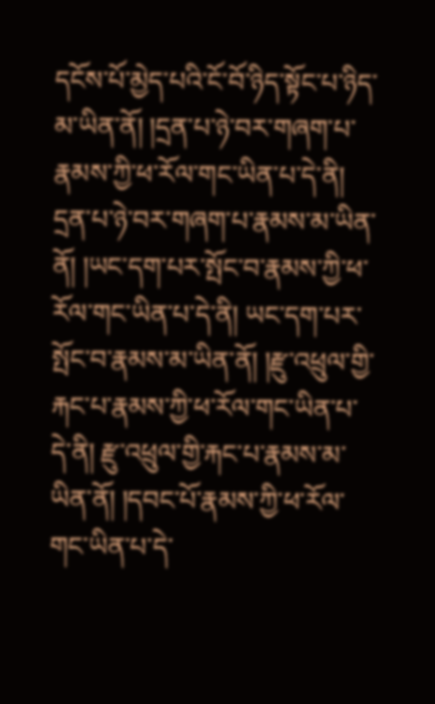དངོས་པོ་མྱེད་པའི་ངོ་བོ་ཉིད་སྟོང་པ་ཉིད་མ་ཡིན་ནོ། །དྲན་པ་ཉེ་བར་གཞག་པ་རྣམས་ཀྱི་ཕ་རོལ་གང་ཡིན་པ་དེ་ནི། དྲན་པ་ཉེ་བར་གཞག་པ་རྣམས་མ་ཡིན་ནོ། །ཡང་དག་པར་སྤོང་བ་རྣམས་ཀྱི་ཕ་རོལ་གང་ཡིན་པ་དེ་ནི། ཡང་དག་པར་སྤོང་བ་རྣམས་མ་ཡིན་ནོ། །རྫུ་འཕྲུལ་གྱི་རྐང་པ་རྣམས་ཀྱི་ཕ་རོལ་གང་ཡིན་པ་དེ་ནི། རྫུ་འཕྲུལ་གྱི་རྐང་པ་རྣམས་མ་ཡིན་ནོ། །དབང་པོ་རྣམས་ཀྱི་ཕ་རོལ་གང་ཡིན་པ་དེ་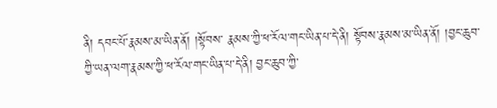ནི། དབང་པོ་རྣམས་མ་ཡིན་ནོ། །སྟོབས་ རྣམས་ཀྱི་ཕ་རོལ་གང་ཡིན་པ་དེ་ནི། སྟོབས་རྣམས་མ་ཡིན་ནོ། །བྱང་ཆུབ་ཀྱི་ཡན་ལག་རྣམས་ཀྱི་ཕ་རོལ་གང་ཡིན་པ་དེ་ནི། བྱང་ཆུབ་ཀྱི་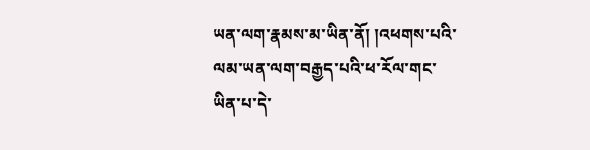ཡན་ལག་རྣམས་མ་ཡིན་ནོ། །འཕགས་པའི་ལམ་ཡན་ལག་བརྒྱད་པའི་ཕ་རོལ་གང་ཡིན་པ་དེ་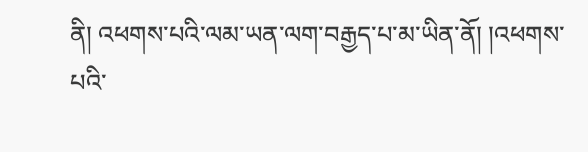ནི། འཕགས་པའི་ལམ་ཡན་ལག་བརྒྱད་པ་མ་ཡིན་ནོ། །འཕགས་པའི་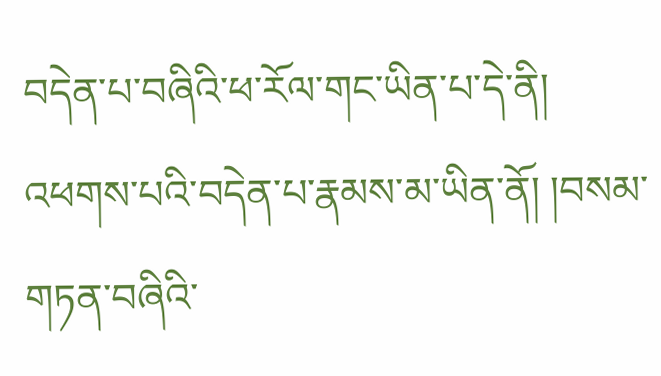བདེན་པ་བཞིའི་ཕ་རོལ་གང་ཡིན་པ་དེ་ནི། འཕགས་པའི་བདེན་པ་རྣམས་མ་ཡིན་ནོ། །བསམ་གཏན་བཞིའི་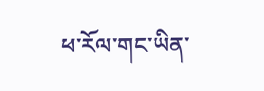ཕ་རོལ་གང་ཡིན་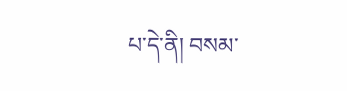པ་དེ་ནི། བསམ་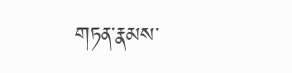གཏན་རྣམས་